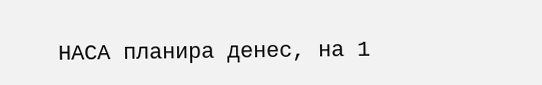НАСА планира денес, на 1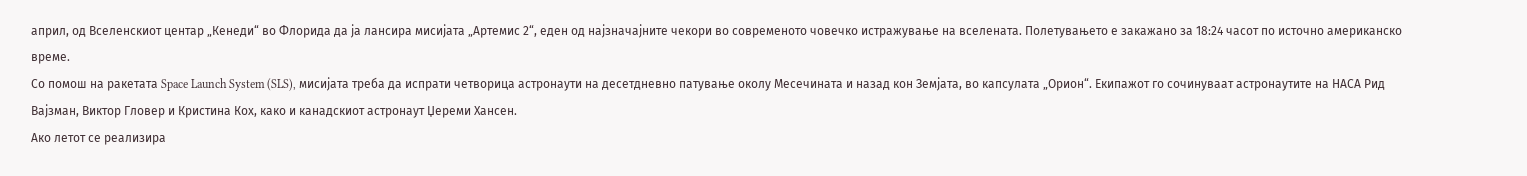април, од Вселенскиот центар „Кенеди“ во Флорида да ја лансира мисијата „Артемис 2“, еден од најзначајните чекори во современото човечко истражување на вселената. Полетувањето е закажано за 18:24 часот по источно американско време.
Со помош на ракетата Space Launch System (SLS), мисијата треба да испрати четворица астронаути на десетдневно патување околу Месечината и назад кон Земјата, во капсулата „Орион“. Екипажот го сочинуваат астронаутите на НАСА Рид Вајзман, Виктор Гловер и Кристина Кох, како и канадскиот астронаут Џереми Хансен.
Ако летот се реализира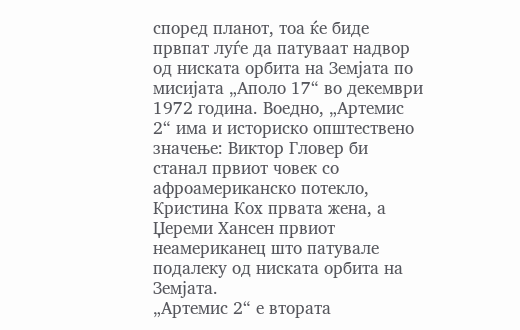според планот, тоа ќе биде првпат луѓе да патуваат надвор од ниската орбита на Земјата по мисијата „Аполо 17“ во декември 1972 година. Воедно, „Артемис 2“ има и историско општествено значење: Виктор Гловер би станал првиот човек со афроамериканско потекло, Кристина Кох првата жена, а Џереми Хансен првиот неамериканец што патувале подалеку од ниската орбита на Земјата.
„Артемис 2“ е втората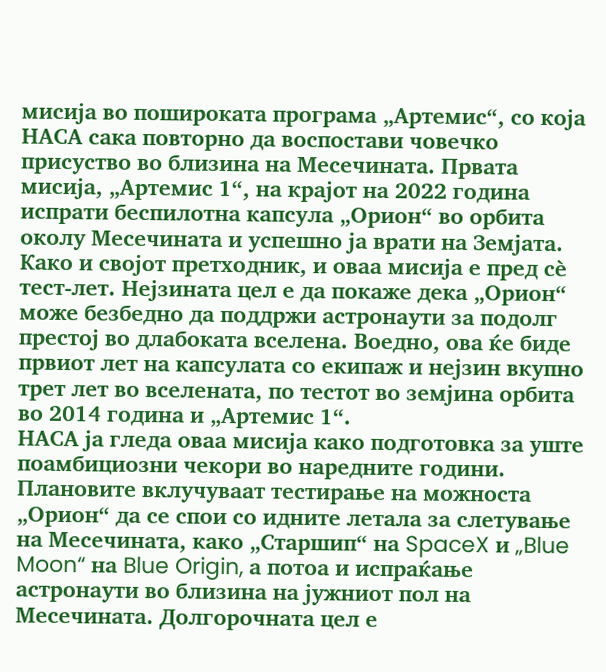мисија во пошироката програма „Артемис“, со која НАСА сака повторно да воспостави човечко присуство во близина на Месечината. Првата мисија, „Артемис 1“, на крајот на 2022 година испрати беспилотна капсула „Орион“ во орбита околу Месечината и успешно ја врати на Земјата.
Како и својот претходник, и оваа мисија е пред сè тест-лет. Нејзината цел е да покаже дека „Орион“ може безбедно да поддржи астронаути за подолг престој во длабоката вселена. Воедно, ова ќе биде првиот лет на капсулата со екипаж и нејзин вкупно трет лет во вселената, по тестот во земјина орбита во 2014 година и „Артемис 1“.
НАСА ја гледа оваа мисија како подготовка за уште поамбициозни чекори во наредните години. Плановите вклучуваат тестирање на можноста „Орион“ да се спои со идните летала за слетување на Месечината, како „Старшип“ на SpaceX и „Blue Moon“ на Blue Origin, а потоа и испраќање астронаути во близина на јужниот пол на Месечината. Долгорочната цел е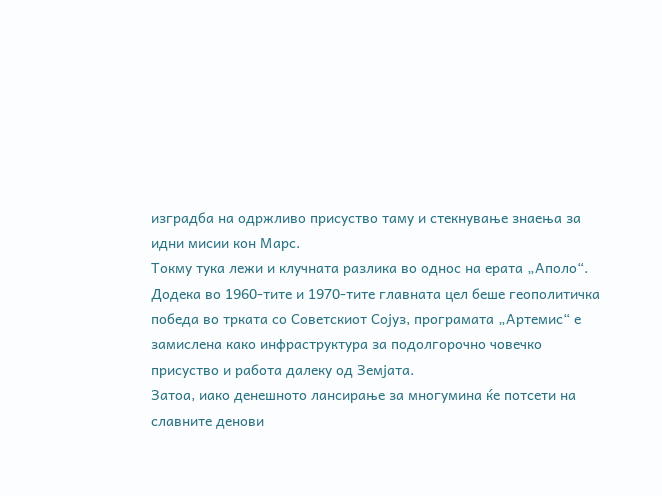изградба на одржливо присуство таму и стекнување знаења за идни мисии кон Марс.
Токму тука лежи и клучната разлика во однос на ерата „Аполо“. Додека во 1960-тите и 1970-тите главната цел беше геополитичка победа во трката со Советскиот Сојуз, програмата „Артемис“ е замислена како инфраструктура за подолгорочно човечко присуство и работа далеку од Земјата.
Затоа, иако денешното лансирање за многумина ќе потсети на славните денови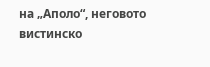на „Аполо“, неговото вистинско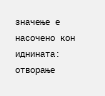значење е насочено кон иднината: отворање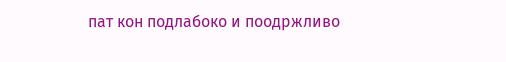пат кон подлабоко и поодржливо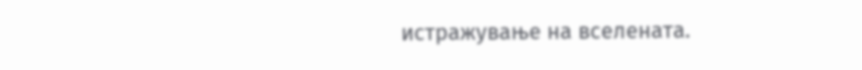истражување на вселената.